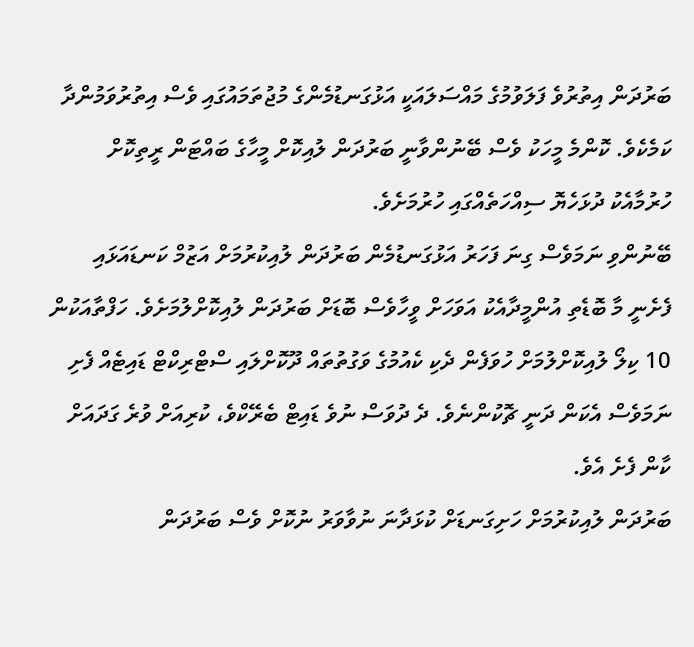ބަރުދަން އިތުރުވެ ފަލަވުމުގެ މައްސަލައަކީ އަޅުގަނޑުމެންގެ މުޖުތަމައުގައި ވެސް އިތުރުވަމުންދާ ކަމެކެވެ. ކޮންމެ މީހަކު ވެސް ބޭނުންވާނީ ބަރުދަން ލުއިކޮށް މީހާގެ ބައްޓަން ރީތިކޮށް ހުރުމާއެކު ދުޅަހެޔޮ ސިއްހަތެއްގައި ހުރުމަށެވެ.
ބޭނުންވި ނަމަވެސް ގިނަ ފަހަރު އަޅުގަނޑުމެން ބަރުދަން ލުއިކުރުމަށް އަޒުމް ކަނޑައަޅައި ފެށެނީ މާ ބޮޑެތި އުންމީދާއެކު އަވަހަށް ވީހާވެސް ބޮޑަށް ބަރުދަން ލުއިކޮށްލުމަށެވެ. ހަފްތާއަކުން 10 ކިލޯ ލުއިކޮށްލުމަށް ހުވަފެން ދެކި ކެއުމުގެ ވަގުތުތައް ދޫކޮށްލައި ސްޓްރިކްޓް ޑައިޓެއް ފެށި ނަމަވެސް އެކަން ދަނީ ޗޮކުންނެވެ. ދެ ދުވަސް ނުވެ ޑައިޓް ބެރޭކްވެ، ކުރިއަށް ވުރެ ގަދައަށް ކާން ފެށެ އެވެ.
ބަރުދަން ލުއިކުރުމަށް ހަށިގަނޑަށް ކުޅަދާނަ ނުވާވަރު ނުކޮށް ވެސް ބަރުދަން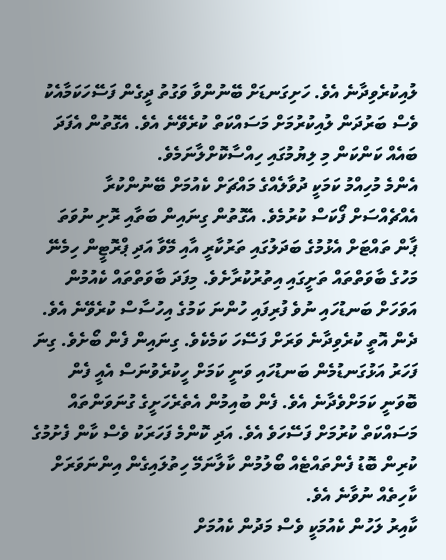ލުއިކުރެވިދާނެ އެވެ. ހަށިގަނޑަށް ބޭނުންވާ ވަގުތު ދީގެން ފަސޭހަކަމާއެކު ވެސް ބަރުދަން ލުއިކުރުމަށް މަސައްކަތް ކުރެވޭނެ އެވެ. އެގޮތުން އެފަދަ ބައެއް ކަންކަން މި ލިޔުމުގައި ހިއްސާކޮށްލާނަމެވެ.
އެންމެ މުހިއްމު ކަމަކީ ދުވާލެއްގެ މައްޗަށް ކެއުމަށް ބޭނުންކުރާ އެއްޗެއްސަށް ފޯކަސް ކުރުމެވެ. އެގޮތުން ގިނައިން ބަތާއި ރޮށި ނުވަތަ ޕާން ތައްޓަށް އެޅުމުގެ ބަދަލުގައި ތަރުކާރީ އާއި މޭވާ އަދި ޕްރޮޓީން ހިމެނޭ މަހުގެ ބާވަތްތައް ތަށީގައި އިތުރުކުރާށެވެ. މިފަދަ ބާވަތްތައް ކެއުމުން އަވަހަށް ބަނޑުހައި ނުވެ ފުރިފައި ހުންނަ ކަމުގެ އިހުސާސް ކުރެވޭނެ އެވެ.
ދެން އޮތީ ކުރެވިދާނެ ވަރަށް ފަސޭހަ ކަމެކެވެ. ގިނައިން ފެން ބޯށެވެ. ގިނަ ފަހަރު އަޅުގަނޑުމެން ބަނޑުހައި ވަނީ ކަމަށް ހީކުރެވުނަސް އެއީ ފެން ބޮވަނީ ކަމަށްވެދާނެ އެވެ. ފެން ބުއިމުން އެތެރެހަށީގެ ގުނަވަންތައް މަސައްކަތް ކުރުމަށް ފަސޭހަވެ އެވެ. އަދި ކޮންމެ ފަހަރަކު ވެސް ކާން ފެށުމުގެ ކުރިން ބޮޑު ފެންތައްޓެއް ބޯލުމުން ކާލާނަމޭ ހިތުލައިގެން އިންނަވަރަށް ކާހިތެއް ނުވާނެ އެވެ.
ކާއިރު ލަހުން ކެއުމަކީ ވެސް މަދުން ކެއުމަށް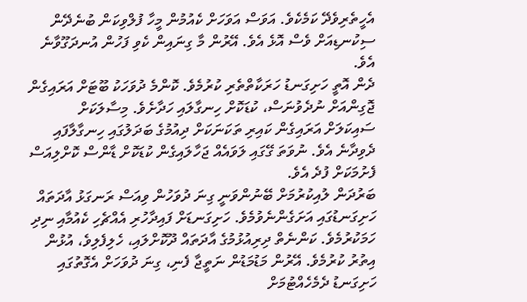އެހީތެރިވެދޭ ކަމެކެވެ. އަވަސް އަވަހަށް ކެއުމުން މީހާ ފުލްވިކަން ބުނެދޭން ސިކުނޑިއަށް ވެސް އޮޅެ އެވެ. އޭރުން މާ ގިނައިން ކެވި ފަހުން އުނދަގޫވާނެ އެވެ.
ދެން އޮތީ ހަށިގަނޑު ހަރަކާތްތެރި ކުރުމެވެ. ކޮންމެ ދުވަހަކު ބޫޓަށް އަރައިގެން ޖޮގިންއަށް ނުދެވުނަސް، ކުޑަކޮށް ހިނގާލައި ހަދާށެވެ. މިސާލަކަށް ސައިކަލަށް އަރައިގެން ކައިރި ތަކަނަކަށް ދިއުމުގެ ބަދަލުގައި ހިނގާލާފައި ދެވިދާނެ އެވެ. ނުވަތަ ގޭގައި ލަވައެއް ޖަހާލައިގެން ކުޑަކޮށް ޑާންސް ކޮށްލިއަސް ފެށުމަކަށް ފުދެ އެވެ.
ބަރުދަން ލުއިކުރުމަށް ބޭނުންވަނީ ގިނަ ދުވަހުން ވިއަސް ރަނގަޅު އާދަތައް ހަށިގަނޑުގައި އަށަގެންނެވުމެވެ. ހަށިގަނޑަށް ފައިދާހުރި އެއްޗެހި ކެއުމާއި ނިދި ހަމަކުރުމެވެ. ކަންނެތް ދިރިއުޅުމުގެ އާދަތައް ދޫކޮށްލައި، ހެލިފެލިވެ، އުޅުން އިތުރު ކުރުމެވެ. އޭރުން މަޑުމަޑުން ނަތީޖާ ފެނި، ގިނަ ދުވަހަށް އެގޮތުގައި ހަށިގަނޑު ދެމެހެއްޓުމަށް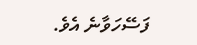ފަސޭހަވާނެ އެވެ.